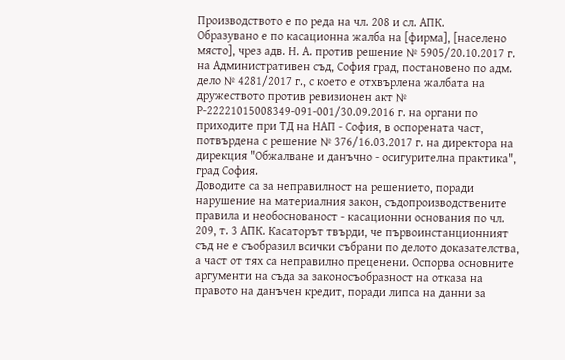Производството е по реда на чл. 208 и сл. АПК.
Образувано е по касационна жалба на [фирма], [населено място], чрез адв. Н. А. против решение № 5905/20.10.2017 г. на Административен съд, София град, постановено по адм. дело № 4281/2017 г., с което е отхвърлена жалбата на дружеството против ревизионен акт № Р-22221015008349-091-001/30.09.2016 г. на органи по приходите при ТД на НАП - София, в оспорената част, потвърдена с решение № 376/16.03.2017 г. на директора на дирекция "Обжалване и данъчно - осигурителна практика", град София.
Доводите са за неправилност на решението, поради нарушение на материалния закон, съдопроизводствените правила и необоснованост - касационни основания по чл. 209, т. 3 АПК. Касаторът твърди, че първоинстанционният съд не е съобразил всички събрани по делото доказателства, а част от тях са неправилно преценени. Оспорва основните аргументи на съда за законосъобразност на отказа на правото на данъчен кредит, поради липса на данни за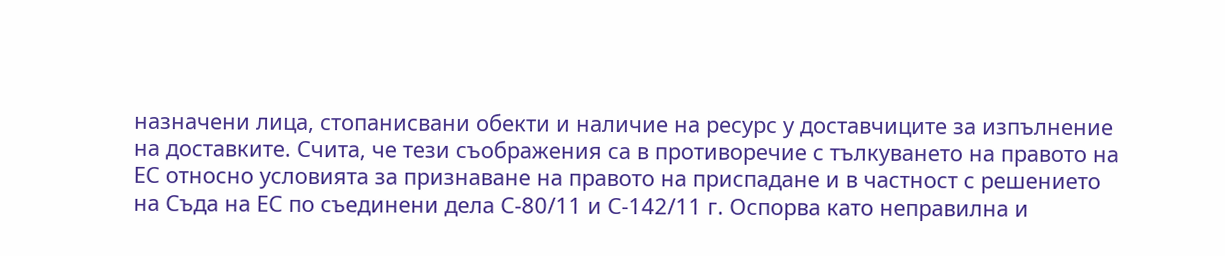назначени лица, стопанисвани обекти и наличие на ресурс у доставчиците за изпълнение на доставките. Счита, че тези съображения са в противоречие с тълкуването на правото на ЕС относно условията за признаване на правото на приспадане и в частност с решението на Съда на ЕС по съединени дела С-80/11 и С-142/11 г. Оспорва като неправилна и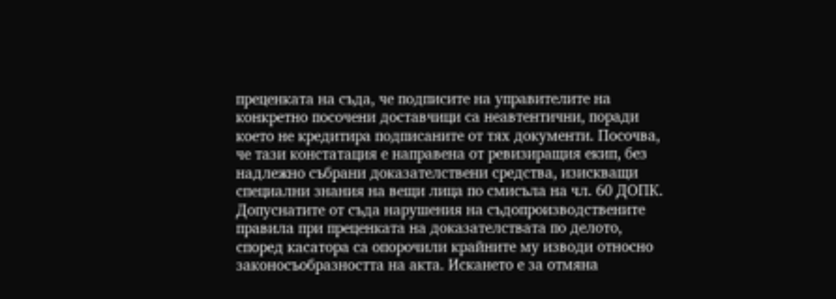преценката на съда, че подписите на управителите на конкретно посочени доставчици са неавтентични, поради което не кредитира подписаните от тях документи. Посочва, че тази констатация е направена от ревизиращия екип, без надлежно събрани доказателствени средства, изискващи специални знания на вещи лица по смисъла на чл. 60 ДОПК. Допуснатите от съда нарушения на съдопроизводствените правила при преценката на доказателствата по делото, според касатора са опорочили крайните му изводи относно законосъобразността на акта. Искането е за отмяна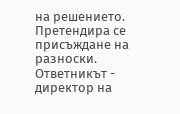на решението. Претендира се присъждане на разноски.
Ответникът - директор на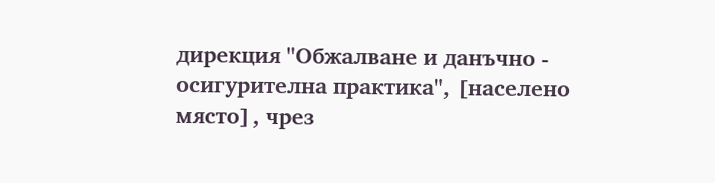дирекция "Обжалване и данъчно - осигурителна практика", [населено място], чрез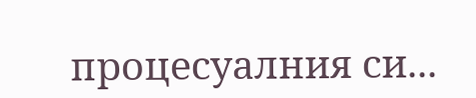процесуалния си...